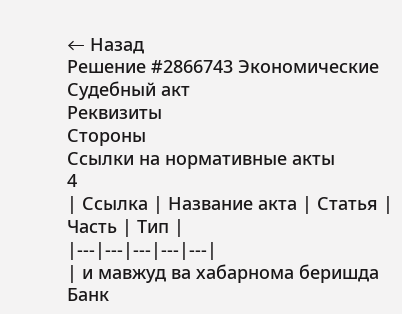← Назад
Решение #2866743 Экономические
Судебный акт
Реквизиты
Стороны
Ссылки на нормативные акты
4
| Ссылка | Название акта | Статья | Часть | Тип |
|---|---|---|---|---|
| и мавжуд ва хабарнома беришда Банк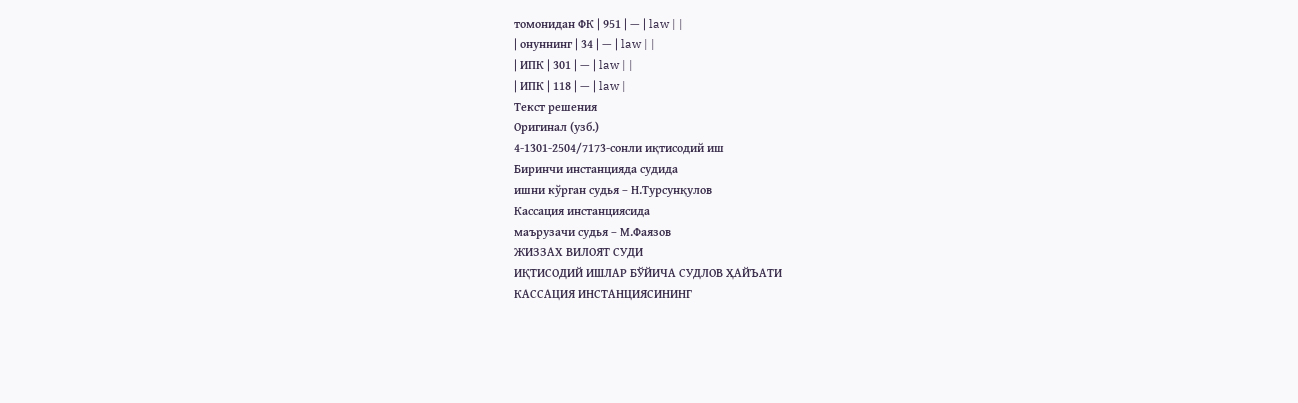томонидан ФК | 951 | — | law | |
| онуннинг | 34 | — | law | |
| ИПК | 301 | — | law | |
| ИПК | 118 | — | law |
Текст решения
Оригинал (узб.)
4-1301-2504/7173-сонли иқтисодий иш
Биринчи инстанцияда судида
ишни кўрган судья – Н.Турсунқулов
Кассация инстанциясида
маърузачи судья – М.Фаязов
ЖИЗЗАХ ВИЛОЯТ СУДИ
ИҚТИСОДИЙ ИШЛАР БЎЙИЧА СУДЛОВ ҲАЙЪАТИ
КАССАЦИЯ ИНСТАНЦИЯСИНИНГ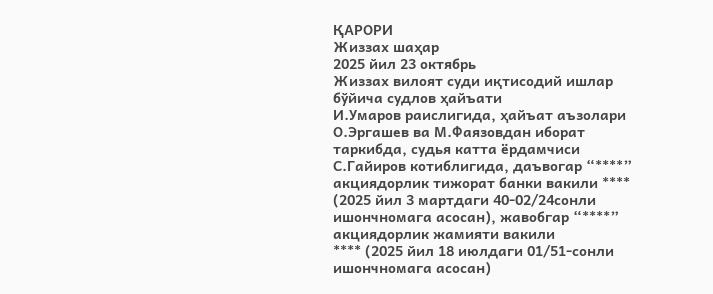ҚАРОРИ
Жиззах шаҳар
2025 йил 23 октябрь
Жиззах вилоят суди иқтисодий ишлар бўйича судлов ҳайъати
И.Умаров раислигида, ҳайъат аъзолари О.Эргашев ва М.Фаязовдан иборат
таркибда, судья катта ёрдамчиси С.Гайиров котиблигида, даъвогар “****”
акциядорлик тижорат банки вакили **** (2025 йил 3 мартдаги 40-02/24сонли ишончномага асосан), жавобгар “****” акциядорлик жамияти вакили
**** (2025 йил 18 июлдаги 01/51-сонли ишончномага асосан)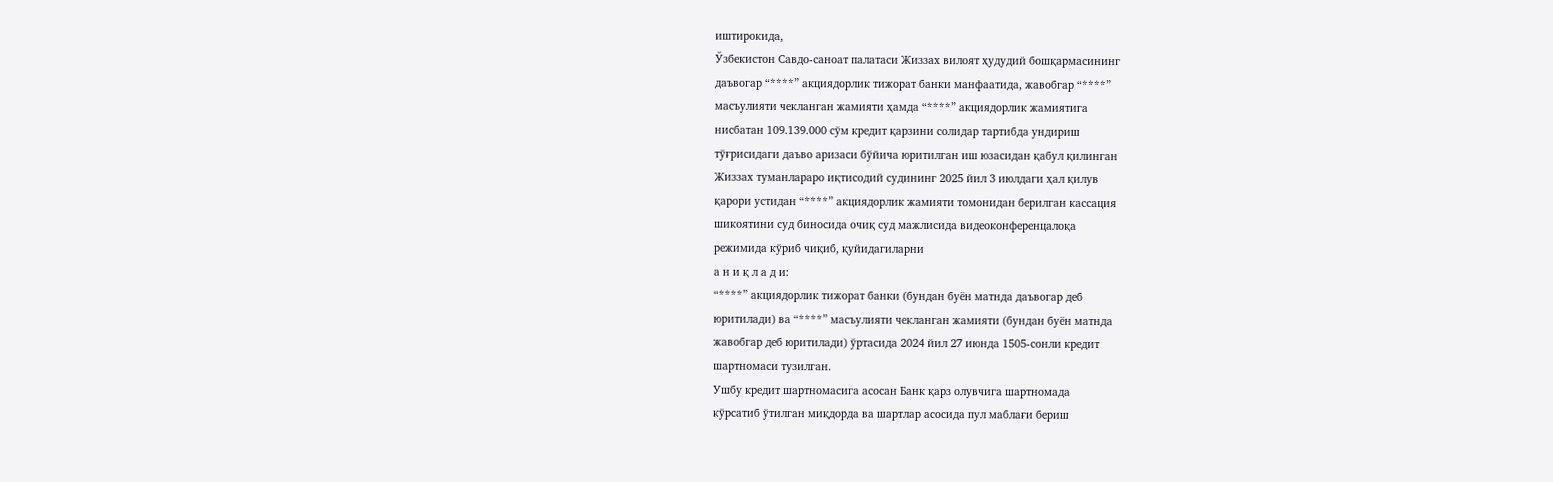иштирокида,
Ўзбекистон Савдо-саноат палатаси Жиззах вилоят ҳудудий бошқармасининг
даъвогар “****” акциядорлик тижорат банки манфаатида, жавобгар “****”
масъулияти чекланган жамияти ҳамда “****” акциядорлик жамиятига
нисбатан 109.139.000 сўм кредит қарзини солидар тартибда ундириш
тўғрисидаги даъво аризаси бўйича юритилган иш юзасидан қабул қилинган
Жиззах туманлараро иқтисодий судининг 2025 йил 3 июлдаги ҳал қилув
қарори устидан “****” акциядорлик жамияти томонидан берилган кассация
шикоятини суд биносида очиқ суд мажлисида видеоконференцалоқа
режимида кўриб чиқиб, қуйидагиларни
а н и қ л а д и:
“****” акциядорлик тижорат банки (бундан буён матнда даъвогар деб
юритилади) ва “****” масъулияти чекланган жамияти (бундан буён матнда
жавобгар деб юритилади) ўртасида 2024 йил 27 июнда 1505-сонли кредит
шартномаси тузилган.
Ушбу кредит шартномасига асосан Банк қарз олувчига шартномада
кўрсатиб ўтилган миқдорда ва шартлар асосида пул маблағи бериш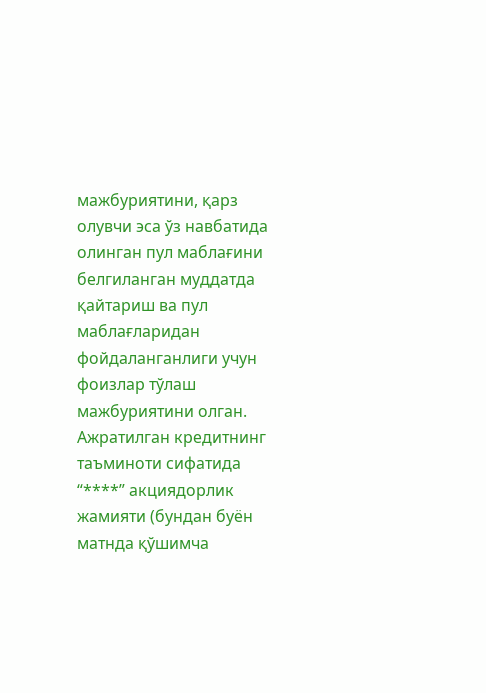мажбуриятини, қарз олувчи эса ўз навбатида олинган пул маблағини
белгиланган муддатда қайтариш ва пул маблағларидан фойдаланганлиги учун
фоизлар тўлаш мажбуриятини олган.
Ажратилган кредитнинг таъминоти сифатида “****” акциядорлик
жамияти (бундан буён матнда қўшимча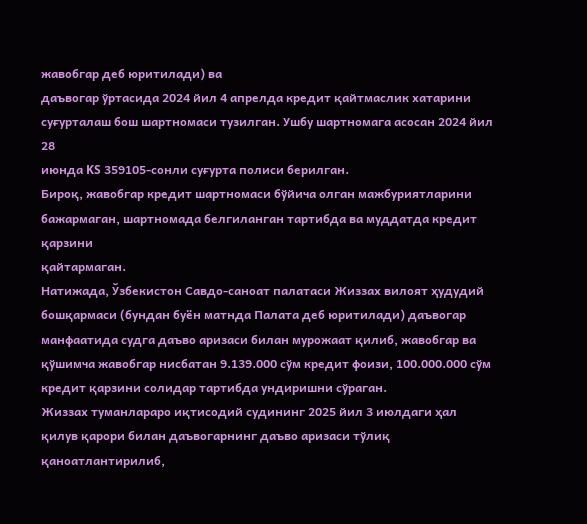жавобгар деб юритилади) ва
даъвогар ўртасида 2024 йил 4 апрелда кредит қайтмаслик хатарини
суғурталаш бош шартномаси тузилган. Ушбу шартномага асосан 2024 йил 28
июнда KS 359105-сонли суғурта полиси берилган.
Бироқ, жавобгар кредит шартномаси бўйича олган мажбуриятларини
бажармаган, шартномада белгиланган тартибда ва муддатда кредит қарзини
қайтармаган.
Натижада, Ўзбекистон Савдо-саноат палатаси Жиззах вилоят ҳудудий
бошқармаси (бундан буён матнда Палата деб юритилади) даъвогар
манфаатида судга даъво аризаси билан мурожаат қилиб, жавобгар ва
қўшимча жавобгар нисбатан 9.139.000 сўм кредит фоизи, 100.000.000 сўм
кредит қарзини солидар тартибда ундиришни сўраган.
Жиззах туманлараро иқтисодий судининг 2025 йил 3 июлдаги ҳал
қилув қарори билан даъвогарнинг даъво аризаси тўлиқ қаноатлантирилиб,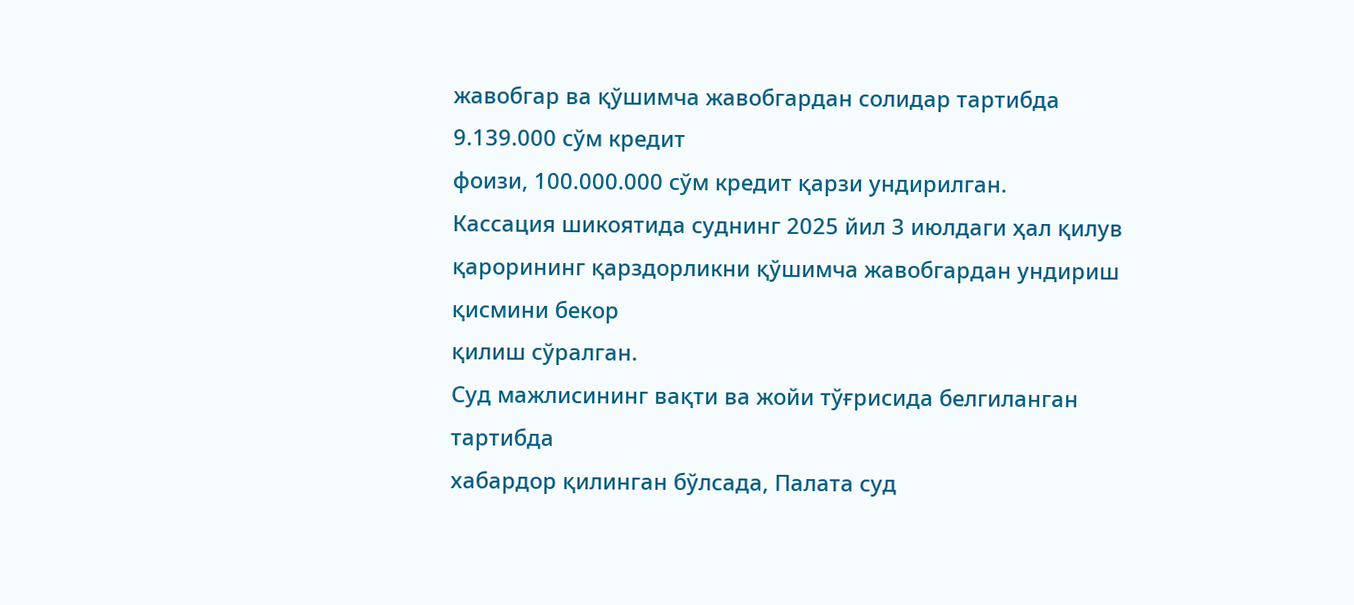жавобгар ва қўшимча жавобгардан солидар тартибда 9.139.000 сўм кредит
фоизи, 100.000.000 сўм кредит қарзи ундирилган.
Кассация шикоятида суднинг 2025 йил 3 июлдаги ҳал қилув
қарорининг қарздорликни қўшимча жавобгардан ундириш қисмини бекор
қилиш сўралган.
Суд мажлисининг вақти ва жойи тўғрисида белгиланган тартибда
хабардор қилинган бўлсада, Палата суд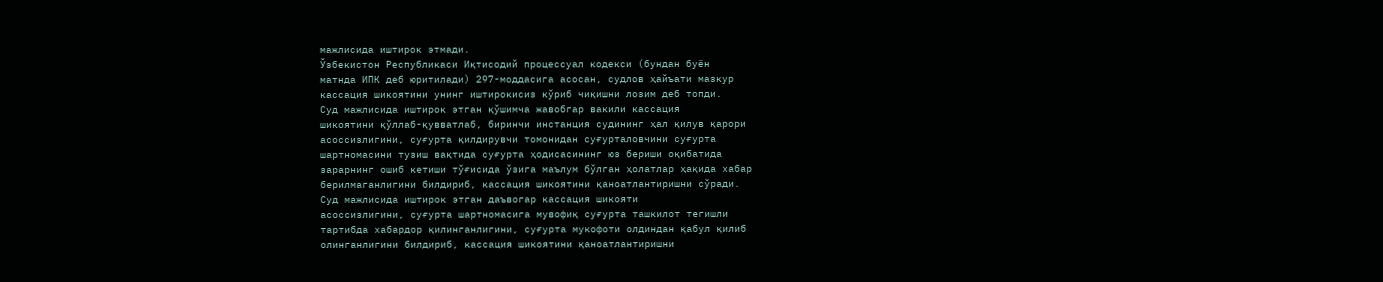мажлисида иштирок этмади.
Ўзбекистон Республикаси Иқтисодий процессуал кодекси (бундан буён
матнда ИПК деб юритилади) 297-моддасига асосан, судлов ҳайъати мазкур
кассация шикоятини унинг иштирокисиз кўриб чиқишни лозим деб топди.
Суд мажлисида иштирок этган қўшимча жавобгар вакили кассация
шикоятини қўллаб-қувватлаб, биринчи инстанция судининг ҳал қилув қарори
асоссизлигини, суғурта қилдирувчи томонидан суғурталовчини суғурта
шартномасини тузиш вақтида суғурта ҳодисасининг юз бериши оқибатида
зарарнинг ошиб кетиши тўғисида ўзига маълум бўлган ҳолатлар ҳақида хабар
берилмаганлигини билдириб, кассация шикоятини қаноатлантиришни сўради.
Суд мажлисида иштирок этган даъвогар кассация шикояти
асоссизлигини, суғурта шартномасига мувофиқ суғурта ташкилот тегишли
тартибда хабардор қилинганлигини, суғурта мукофоти олдиндан қабул қилиб
олинганлигини билдириб, кассация шикоятини қаноатлантиришни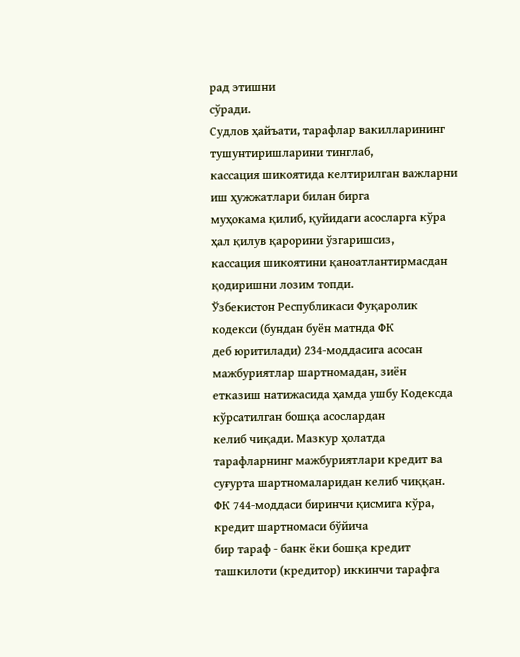рад этишни
сўради.
Судлов ҳайъати, тарафлар вакилларининг тушунтиришларини тинглаб,
кассация шикоятида келтирилган важларни иш ҳужжатлари билан бирга
муҳокама қилиб, қуйидаги асосларга кўра ҳал қилув қарорини ўзгаришсиз,
кассация шикоятини қаноатлантирмасдан қодиришни лозим топди.
Ўзбекистон Республикаси Фуқаролик кодекси (бундан буён матнда ФК
деб юритилади) 234-моддасига асосан мажбуриятлар шартномадан, зиён
етказиш натижасида ҳамда ушбу Кодексда кўрсатилган бошқа асослардан
келиб чиқади. Мазкур ҳолатда тарафларнинг мажбуриятлари кредит ва
суғурта шартномаларидан келиб чиққан.
ФК 744-моддаси биринчи қисмига кўра, кредит шартномаси бўйича
бир тараф - банк ёки бошқа кредит ташкилоти (кредитор) иккинчи тарафга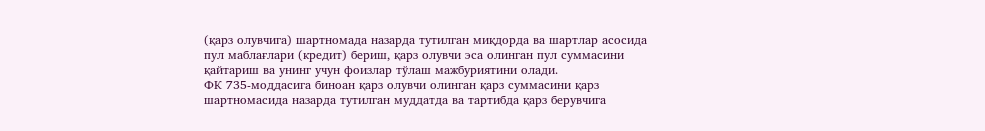(қарз олувчига) шартномада назарда тутилган миқдорда ва шартлар асосида
пул маблағлари (кредит) бериш, қарз олувчи эса олинган пул суммасини
қайтариш ва унинг учун фоизлар тўлаш мажбуриятини олади.
ФК 735-моддасига биноан қарз олувчи олинган қарз суммасини қарз
шартномасида назарда тутилган муддатда ва тартибда қарз берувчига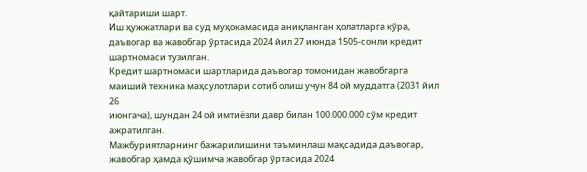қайтариши шарт.
Иш ҳужжатлари ва суд муҳокамасида аниқланган ҳолатларга кўра,
даъвогар ва жавобгар ўртасида 2024 йил 27 июнда 1505-сонли кредит
шартномаси тузилган.
Кредит шартномаси шартларида даъвогар томонидан жавобгарга
маиший техника маҳсулотлари сотиб олиш учун 84 ой муддатга (2031 йил 26
июнгача), шундан 24 ой имтиёзли давр билан 100.000.000 сўм кредит
ажратилган.
Мажбуриятларнинг бажарилишини таъминлаш мақсадида даъвогар,
жавобгар ҳамда қўшимча жавобгар ўртасида 2024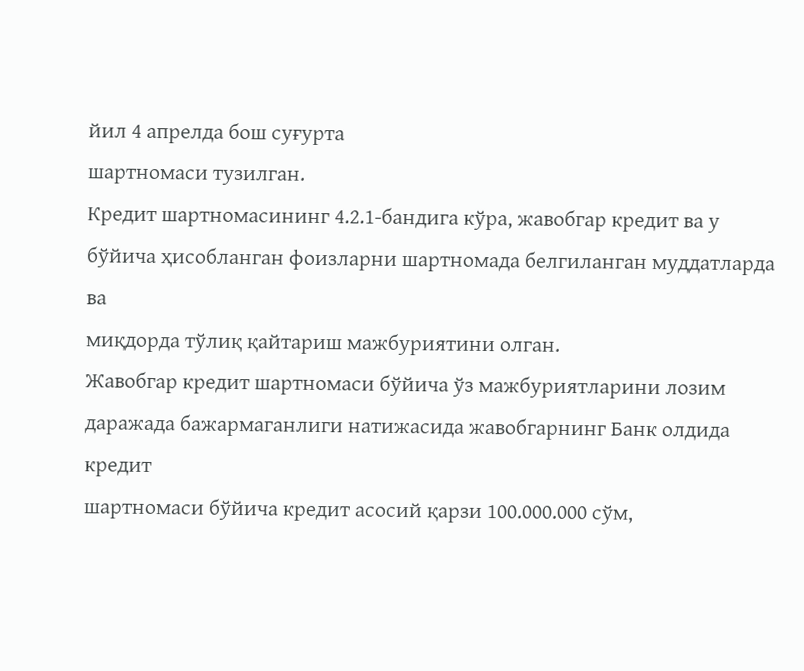йил 4 апрелда бош суғурта
шартномаси тузилган.
Кредит шартномасининг 4.2.1-бандига кўра, жавобгар кредит ва у
бўйича ҳисобланган фоизларни шартномада белгиланган муддатларда ва
миқдорда тўлиқ қайтариш мажбуриятини олган.
Жавобгар кредит шартномаси бўйича ўз мажбуриятларини лозим
даражада бажармаганлиги натижасида жавобгарнинг Банк олдида кредит
шартномаси бўйича кредит асосий қарзи 100.000.000 сўм,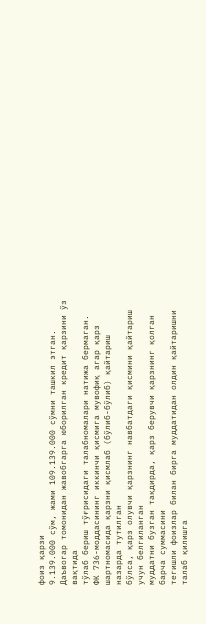фоиз қарзи
9.139.000 сўм, жами 109.139.000 сўмни ташкил этган.
Даъвогар томонидан жавобгарга юборилган кредит қарзини ўз вақтида
тўлаб бериш тўғрисидаги талабномалари натижа бермаган.
ФК 736-моддасининг иккинчи қисмига мувофиқ агар қарз
шартномасида қарзни қисмлаб (бўлиб-бўлиб) қайтариш назарда тутилган
бўлса, қарз олувчи қарзнинг навбатдаги қисмини қайтариш учун белгиланган
муддатни бузган тақдирда, қарз берувчи қарзнинг қолган барча суммасини
тегишли фоизлар билан бирга муддатидан олдин қайтаришни талаб қилишга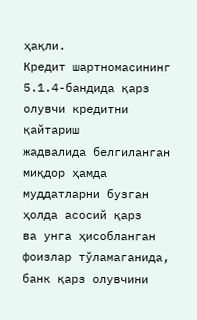ҳақли.
Кредит шартномасининг 5.1.4-бандида қарз олувчи кредитни қайтариш
жадвалида белгиланган миқдор ҳамда муддатларни бузган ҳолда асосий қарз
ва унга ҳисобланган фоизлар тўламаганида, банк қарз олувчини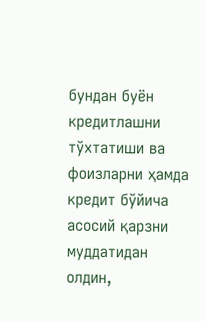бундан буён
кредитлашни тўхтатиши ва фоизларни ҳамда кредит бўйича асосий қарзни
муддатидан олдин,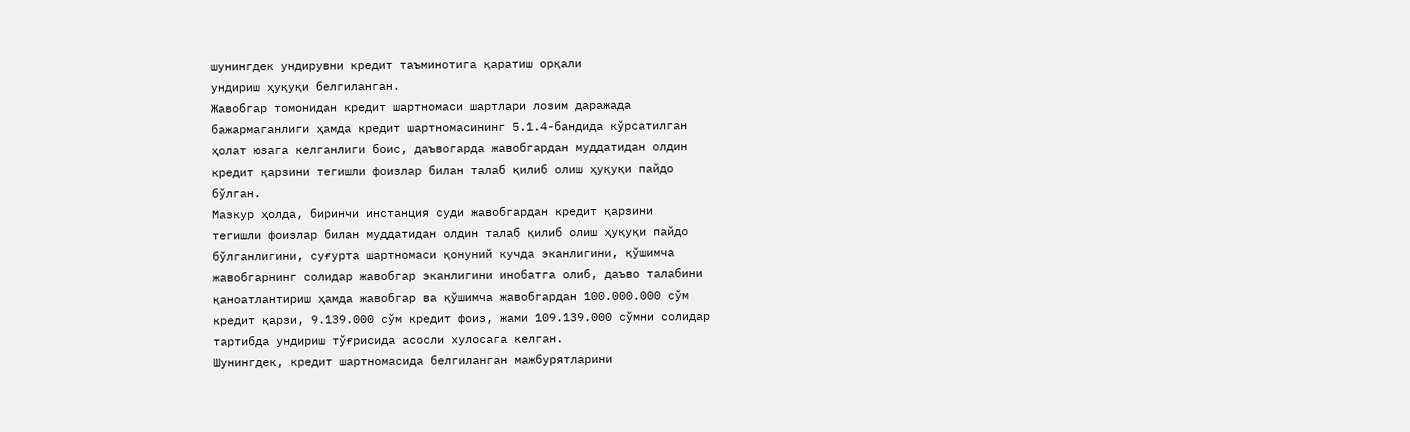шунингдек ундирувни кредит таъминотига қаратиш орқали
ундириш ҳуқуқи белгиланган.
Жавобгар томонидан кредит шартномаси шартлари лозим даражада
бажармаганлиги ҳамда кредит шартномасининг 5.1.4-бандида кўрсатилган
ҳолат юзага келганлиги боис, даъвогарда жавобгардан муддатидан олдин
кредит қарзини тегишли фоизлар билан талаб қилиб олиш ҳуқуқи пайдо
бўлган.
Мазкур ҳолда, биринчи инстанция суди жавобгардан кредит қарзини
тегишли фоизлар билан муддатидан олдин талаб қилиб олиш ҳуқуқи пайдо
бўлганлигини, суғурта шартномаси қонуний кучда эканлигини, қўшимча
жавобгарнинг солидар жавобгар эканлигини инобатга олиб, даъво талабини
қаноатлантириш ҳамда жавобгар ва қўшимча жавобгардан 100.000.000 сўм
кредит қарзи, 9.139.000 сўм кредит фоиз, жами 109.139.000 сўмни солидар
тартибда ундириш тўғрисида асосли хулосага келган.
Шунингдек, кредит шартномасида белгиланган мажбурятларини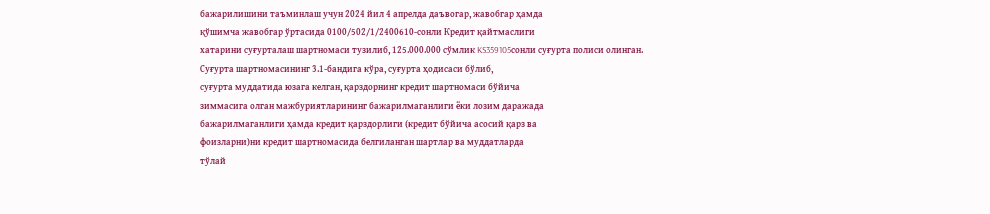бажарилишини таъминлаш учун 2024 йил 4 апрелда даъвогар, жавобгар ҳамда
қўшимча жавобгар ўртасида 0100/502/1/2400610-сонли Кредит қайтмаслиги
хатарини суғурталаш шартномаси тузилиб, 125.000.000 сўмлик KS359105сонли суғурта полиси олинган.
Суғурта шартномасининг 3.1-бандига кўра, суғурта ҳодисаси бўлиб,
суғурта муддатида юзага келган, қарздорнинг кредит шартномаси бўйича
зиммасига олган мажбуриятларининг бажарилмаганлиги ёки лозим даражада
бажарилмаганлиги ҳамда кредит қарздорлиги (кредит бўйича асосий қарз ва
фоизларни)ни кредит шартномасида белгиланган шартлар ва муддатларда
тўлай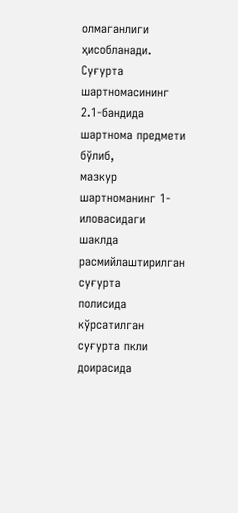олмаганлиги ҳисобланади.
Суғурта шартномасининг 2.1-бандида шартнома предмети бўлиб,
мазкур шартноманинг 1-иловасидаги шаклда расмийлаштирилган суғурта
полисида кўрсатилган суғурта пкли доирасида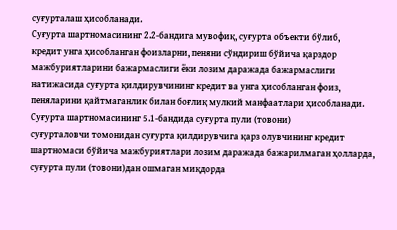суғурталаш ҳисобланади.
Суғурта шартномасининг 2.2-бандига мувофиқ, суғурта объекти бўлиб,
кредит унга ҳисобланган фоизларни, пеняни сўндириш бўйича қарздор
мажбуриятларини бажармаслиги ёки лозим даражада бажармаслиги
натижасида суғурта қилдирувчининг кредит ва унга ҳисобланган фоиз,
пеняларини қайтмаганлик билан боғлиқ мулкий манфаатлари ҳисобланади.
Суғурта шартномасининг 5.1-бандида суғурта пули (товони)
суғурталовчи томонидан суғурта қилдирувчига қарз олувчининг кредит
шартномаси бўйича мажбуриятлари лозим даражада бажарилмаган ҳолларда,
суғурта пули (товони)дан ошмаган миқдорда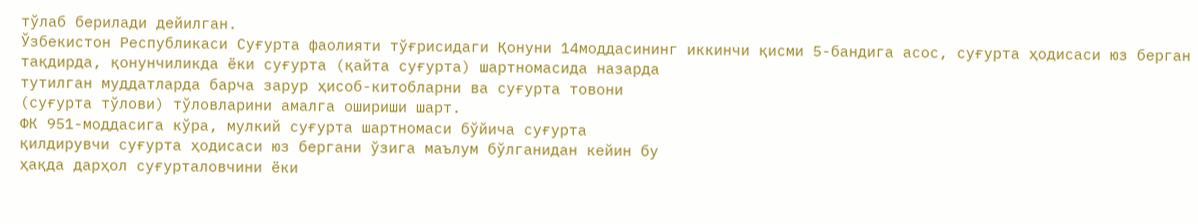тўлаб берилади дейилган.
Ўзбекистон Республикаси Суғурта фаолияти тўғрисидаги Қонуни 14моддасининг иккинчи қисми 5-бандига асос, суғурта ҳодисаси юз берган
тақдирда, қонунчиликда ёки суғурта (қайта суғурта) шартномасида назарда
тутилган муддатларда барча зарур ҳисоб-китобларни ва суғурта товони
(суғурта тўлови) тўловларини амалга ошириши шарт.
ФК 951-моддасига кўра, мулкий суғурта шартномаси бўйича суғурта
қилдирувчи суғурта ҳодисаси юз бергани ўзига маълум бўлганидан кейин бу
ҳақда дарҳол суғурталовчини ёки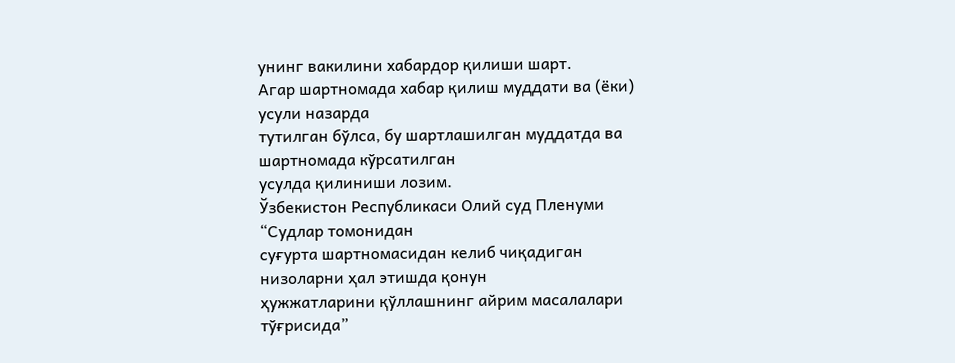унинг вакилини хабардор қилиши шарт.
Агар шартномада хабар қилиш муддати ва (ёки) усули назарда
тутилган бўлса, бу шартлашилган муддатда ва шартномада кўрсатилган
усулда қилиниши лозим.
Ўзбекистон Республикаси Олий суд Пленуми “Судлар томонидан
суғурта шартномасидан келиб чиқадиган низоларни ҳал этишда қонун
ҳужжатларини қўллашнинг айрим масалалари тўғрисида”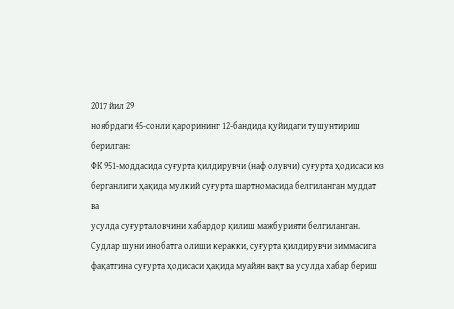2017 йил 29
ноябрдаги 45-сонли қарорининг 12-бандида қуйидаги тушунтириш берилган:
ФК 951-моддасида суғурта қилдирувчи (наф олувчи) суғурта ҳодисаси юз
берганлиги ҳақида мулкий суғурта шартномасида белгиланган муддат ва
усулда суғурталовчини хабардор қилиш мажбурияти белгиланган.
Судлар шуни инобатга олиши керакки, суғурта қилдирувчи зиммасига
фақатгина суғурта ҳодисаси ҳақида муайян вақт ва усулда хабар бериш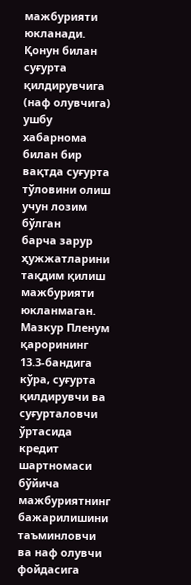мажбурияти юкланади. Қонун билан суғурта қилдирувчига (наф олувчига)
ушбу хабарнома билан бир вақтда суғурта тўловини олиш учун лозим бўлган
барча зарур ҳужжатларини тақдим қилиш мажбурияти юкланмаган.
Мазкур Пленум қарорининг 13.3-бандига кўра, суғурта қилдирувчи ва
суғурталовчи ўртасида кредит шартномаси бўйича мажбуриятнинг
бажарилишини таъминловчи ва наф олувчи фойдасига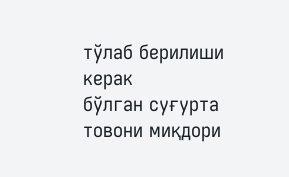тўлаб берилиши керак
бўлган суғурта товони миқдори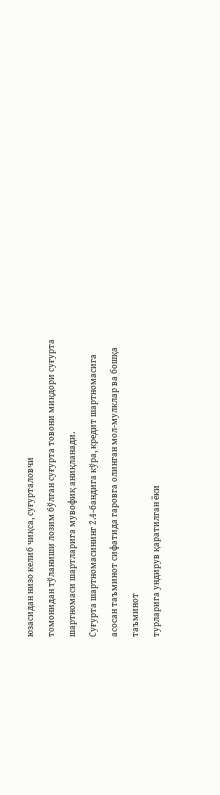юзасидан низо келиб чиқса, суғурталовчи
томонидан тўланиши лозим бўлган суғурта товони миқдори суғурта
шартномаси шартларига мувофиқ аниқланади.
Суғурта шартномасининг 2.4-бандига кўра, кредит шартномасига
асосан таъминот сифатида гаровга олинган мол-мулклар ва бошқа таъминот
турларига ундирув қаратилган ёки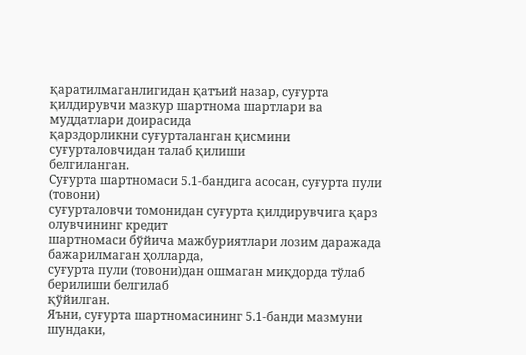қаратилмаганлигидан қатъий назар, суғурта
қилдирувчи мазкур шартнома шартлари ва муддатлари доирасида
қарздорликни суғурталанган қисмини суғурталовчидан талаб қилиши
белгиланган.
Суғурта шартномаси 5.1-бандига асосан, суғурта пули (товони)
суғурталовчи томонидан суғурта қилдирувчига қарз олувчининг кредит
шартномаси бўйича мажбуриятлари лозим даражада бажарилмаган ҳолларда,
суғурта пули (товони)дан ошмаган миқдорда тўлаб берилиши белгилаб
қўйилган.
Яъни, суғурта шартномасининг 5.1-банди мазмуни шундаки,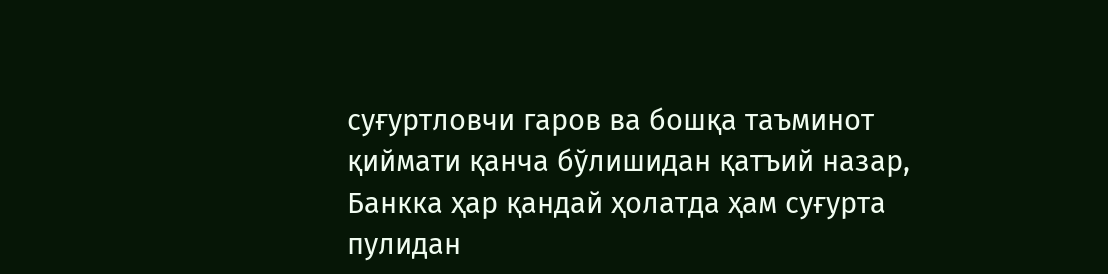суғуртловчи гаров ва бошқа таъминот қиймати қанча бўлишидан қатъий назар,
Банкка ҳар қандай ҳолатда ҳам суғурта пулидан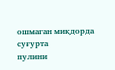ошмаган миқдорда суғурта
пулини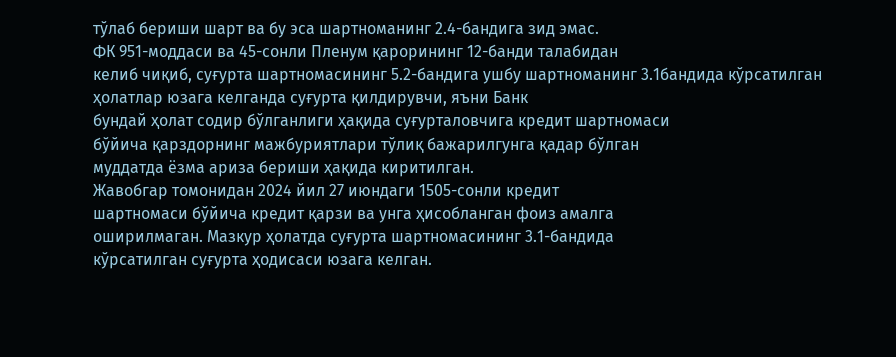тўлаб бериши шарт ва бу эса шартноманинг 2.4-бандига зид эмас.
ФК 951-моддаси ва 45-сонли Пленум қарорининг 12-банди талабидан
келиб чиқиб, суғурта шартномасининг 5.2-бандига ушбу шартноманинг 3.1бандида кўрсатилган ҳолатлар юзага келганда суғурта қилдирувчи, яъни Банк
бундай ҳолат содир бўлганлиги ҳақида суғурталовчига кредит шартномаси
бўйича қарздорнинг мажбуриятлари тўлиқ бажарилгунга қадар бўлган
муддатда ёзма ариза бериши ҳақида киритилган.
Жавобгар томонидан 2024 йил 27 июндаги 1505-сонли кредит
шартномаси бўйича кредит қарзи ва унга ҳисобланган фоиз амалга
оширилмаган. Мазкур ҳолатда суғурта шартномасининг 3.1-бандида
кўрсатилган суғурта ҳодисаси юзага келган.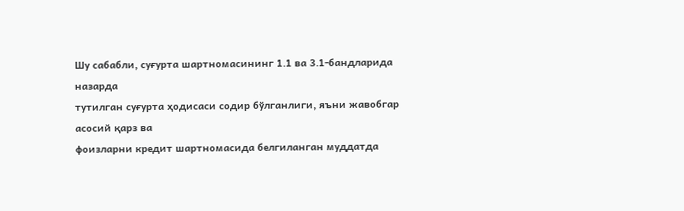Шу сабабли, суғурта шартномасининг 1.1 ва 3.1-бандларида назарда
тутилган суғурта ҳодисаси содир бўлганлиги, яъни жавобгар асосий қарз ва
фоизларни кредит шартномасида белгиланган муддатда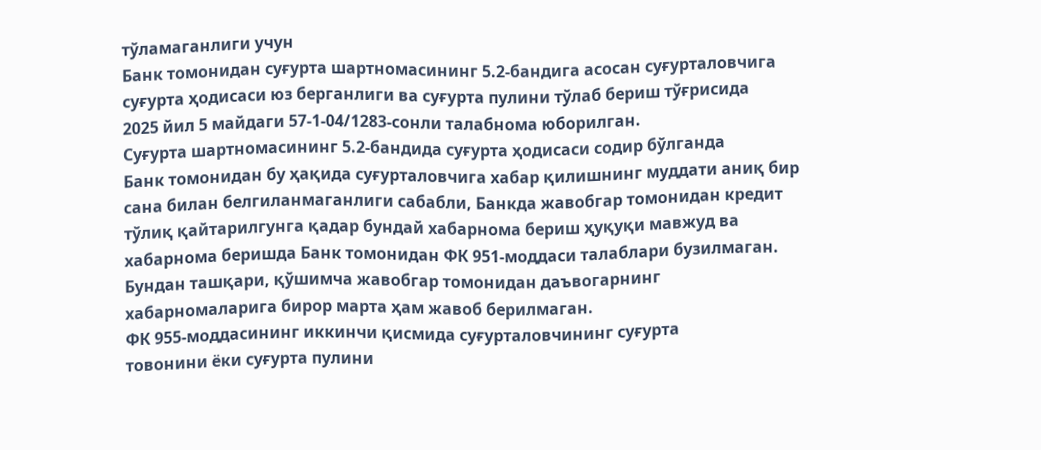тўламаганлиги учун
Банк томонидан суғурта шартномасининг 5.2-бандига асосан суғурталовчига
суғурта ҳодисаси юз берганлиги ва суғурта пулини тўлаб бериш тўғрисида
2025 йил 5 майдаги 57-1-04/1283-сонли талабнома юборилган.
Суғурта шартномасининг 5.2-бандида суғурта ҳодисаси содир бўлганда
Банк томонидан бу ҳақида суғурталовчига хабар қилишнинг муддати аниқ бир
сана билан белгиланмаганлиги сабабли, Банкда жавобгар томонидан кредит
тўлиқ қайтарилгунга қадар бундай хабарнома бериш ҳуқуқи мавжуд ва
хабарнома беришда Банк томонидан ФК 951-моддаси талаблари бузилмаган.
Бундан ташқари, қўшимча жавобгар томонидан даъвогарнинг
хабарномаларига бирор марта ҳам жавоб берилмаган.
ФК 955-моддасининг иккинчи қисмида суғурталовчининг суғурта
товонини ёки суғурта пулини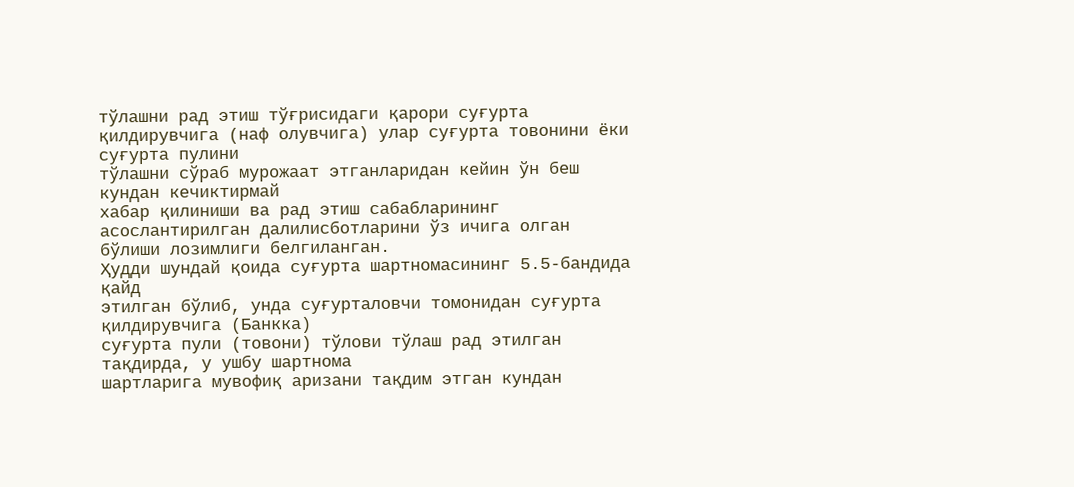тўлашни рад этиш тўғрисидаги қарори суғурта
қилдирувчига (наф олувчига) улар суғурта товонини ёки суғурта пулини
тўлашни сўраб мурожаат этганларидан кейин ўн беш кундан кечиктирмай
хабар қилиниши ва рад этиш сабабларининг асослантирилган далилисботларини ўз ичига олган бўлиши лозимлиги белгиланган.
Ҳудди шундай қоида суғурта шартномасининг 5.5-бандида қайд
этилган бўлиб, унда суғурталовчи томонидан суғурта қилдирувчига (Банкка)
суғурта пули (товони) тўлови тўлаш рад этилган тақдирда, у ушбу шартнома
шартларига мувофиқ аризани тақдим этган кундан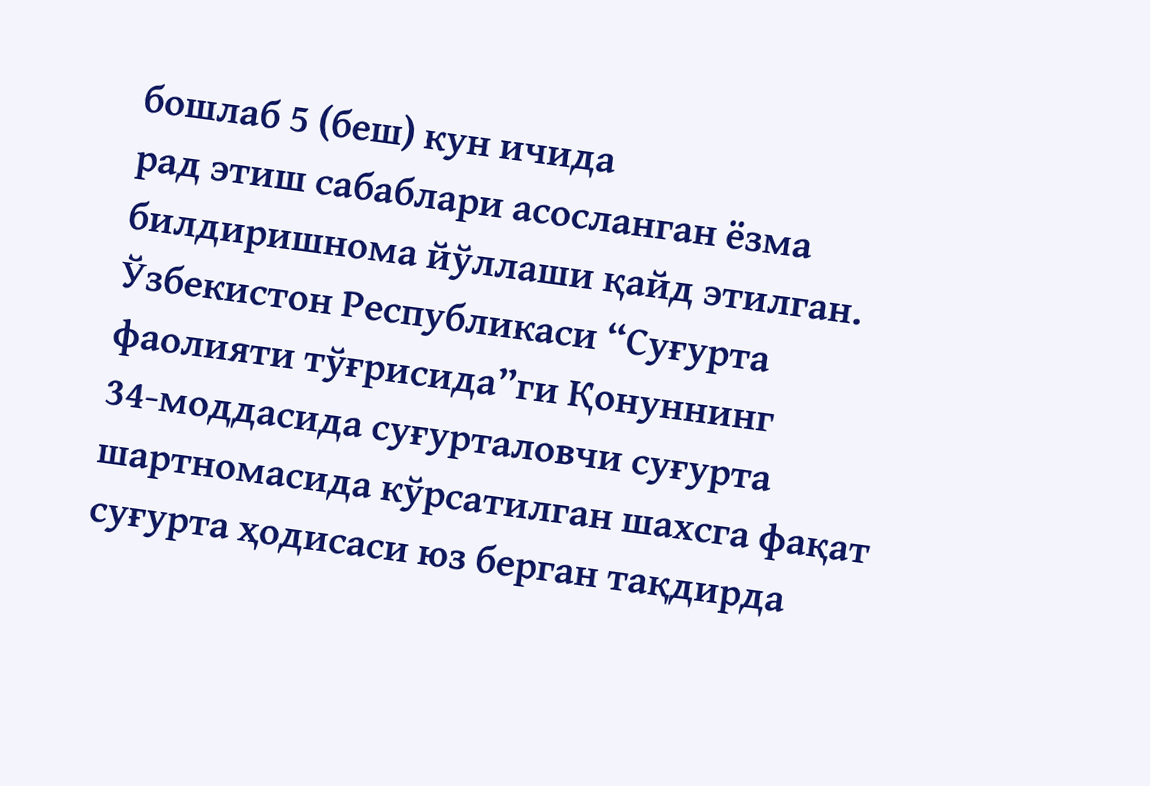бошлаб 5 (беш) кун ичида
рад этиш сабаблари асосланган ёзма билдиришнома йўллаши қайд этилган.
Ўзбекистон Республикаси “Суғурта фаолияти тўғрисида”ги Қонуннинг
34-моддасида суғурталовчи суғурта шартномасида кўрсатилган шахсга фақат
суғурта ҳодисаси юз берган тақдирда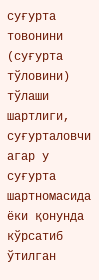суғурта товонини (суғурта тўловини)
тўлаши шартлиги, суғурталовчи агар у суғурта шартномасида ёки қонунда
кўрсатиб ўтилган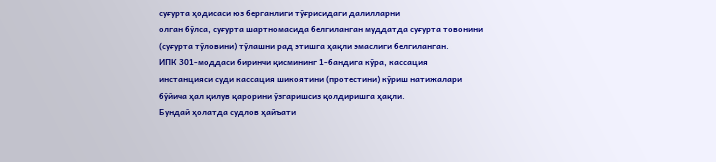суғурта ҳодисаси юз берганлиги тўғрисидаги далилларни
олган бўлса, суғурта шартномасида белгиланган муддатда суғурта товонини
(суғурта тўловини) тўлашни рад этишга ҳақли эмаслиги белгиланган.
ИПК 301-моддаси биринчи қисмининг 1-бандига кўра, кассация
инстанцияси суди кассация шикоятини (протестини) кўриш натижалари
бўйича ҳал қилув қарорини ўзгаришсиз қолдиришга ҳақли.
Бундай ҳолатда судлов ҳайъати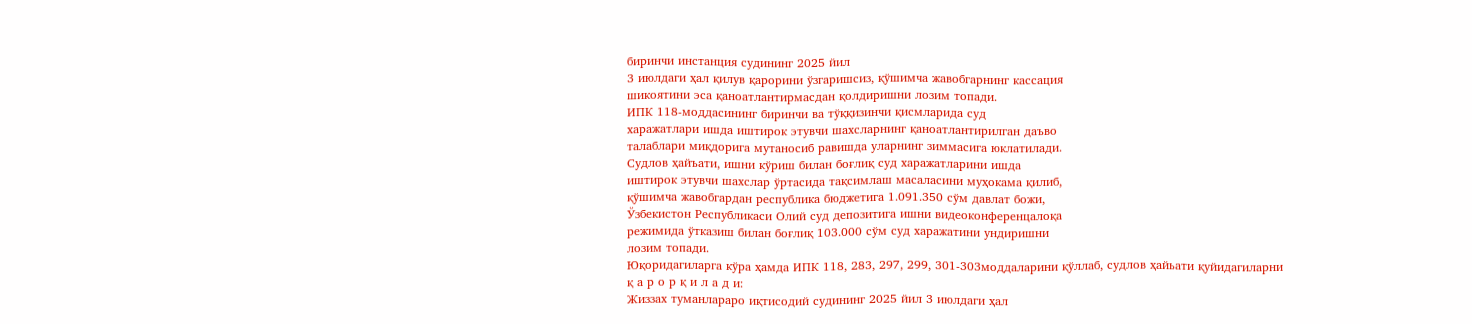биринчи инстанция судининг 2025 йил
3 июлдаги ҳал қилув қарорини ўзгаришсиз, қўшимча жавобгарнинг кассация
шикоятини эса қаноатлантирмасдан қолдиришни лозим топади.
ИПК 118-моддасининг биринчи ва тўққизинчи қисмларида суд
харажатлари ишда иштирок этувчи шахсларнинг қаноатлантирилган даъво
талаблари миқдорига мутаносиб равишда уларнинг зиммасига юклатилади.
Судлов ҳайъати, ишни кўриш билан боғлиқ суд харажатларини ишда
иштирок этувчи шахслар ўртасида тақсимлаш масаласини муҳокама қилиб,
қўшимча жавобгардан республика бюджетига 1.091.350 сўм давлат божи,
Ўзбекистон Республикаси Олий суд депозитига ишни видеоконференцалоқа
режимида ўтказиш билан боғлиқ 103.000 сўм суд харажатини ундиришни
лозим топади.
Юқоридагиларга кўра ҳамда ИПК 118, 283, 297, 299, 301-303моддаларини қўллаб, судлов ҳайьати қуйидагиларни
қ а р о р қ и л а д и:
Жиззах туманлараро иқтисодий судининг 2025 йил 3 июлдаги ҳал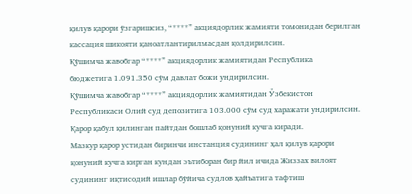қилув қарори ўзгаришсиз, “****” акциядорлик жамияти томонидан берилган
кассация шикояти қаноатлантирилмасдан қолдирилсин.
Қўшимча жавобгар “****” акциядорлик жамиятидан Республика
бюджетига 1.091.350 сўм давлат божи ундирилсин.
Қўшимча жавобгар “****” акциядорлик жамиятидан Ўзбекистон
Республикаси Олий суд депозитига 103.000 сўм суд харажати ундирилсин.
Қарор қабул қилинган пайтдан бошлаб қонуний кучга киради.
Мазкур қарор устидан биринчи инстанция судининг ҳал қилув қарори
қонуний кучга кирган кундан эътиборан бир йил ичида Жиззах вилоят
судининг иқтисодий ишлар бўйича судлов ҳайъатига тафтиш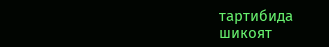тартибида
шикоят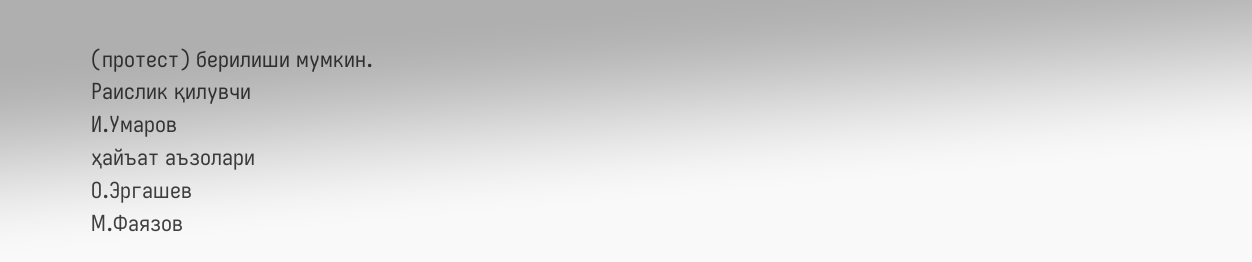(протест) берилиши мумкин.
Раислик қилувчи
И.Умаров
ҳайъат аъзолари
О.Эргашев
М.Фаязов